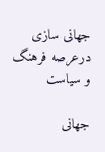جهانى سازى درعرصه فرهنگ و سياست

جهانى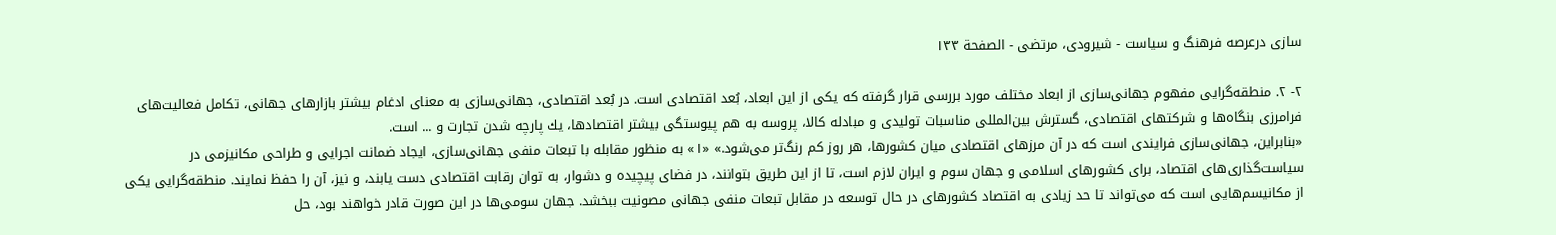سازى درعرصه فرهنگ و سياست - شیرودی، مرتضی - الصفحة ١٣٣

٢- ٢. منطقه‌گرايى‌ مفهوم جهانى‌سازى از ابعاد مختلف مورد بررسى قرار گرفته كه يكى از اين ابعاد، بُعد اقتصادى است. در بُعد اقتصادى، جهانى‌سازى به معناى ادغام بيشتر بازارهاى جهانى، تكامل فعاليت‌هاى فرامرزى بنگاه‌ها و شركتهاى اقتصادى، گسترش بين‌المللى مناسبات توليدى و مبادله كالا، پروسه به هم پيوستگى بيشتر اقتصادها، يك پارچه شدن تجارت و ... است.
«بنابراين، جهانى‌سازى فرايندى است كه در آن مرزهاى اقتصادى ميان كشورها، هر روز كم رنگ‌تر مى‌شود.» «١» به منظور مقابله با تبعات منفى جهانى‌سازى، ايجاد ضمانت اجرايى و طراحى مكانيزمى در سياست‌گذارى‌هاى اقتصاد، براى كشورهاى اسلامى و جهان سوم و ايران لازم است، تا از اين طريق بتوانند، در فضاى پيچيده و دشوار، به توان رقابت اقتصادى دست يابند، و نيز، آن را حفظ نمايند. منطقه‌گرايى يكى از مكانيسم‌هايى است كه مى‌تواند تا حد زيادى به اقتصاد كشورهاى در حال توسعه در مقابل تبعات منفى جهانى مصونيت ببخشد. جهان سومى‌ها در اين صورت قادر خواهند بود، حل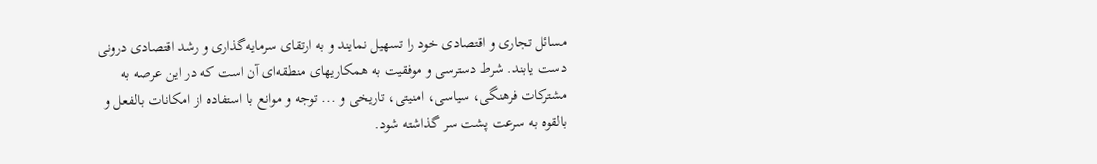مسائل تجارى و اقتصادى خود را تسهيل نمايند و به ارتقاى سرمايه‌گذارى و رشد اقتصادى درونى دست يابند. شرط دسترسى و موفقيت به همكاريهاى منطقه‌اى آن است كه در اين عرصه به مشتركات فرهنگى، سياسى، امنيتى، تاريخى و ... توجه و موانع با استفاده از امكانات بالفعل و بالقوه به سرعت پشت سر گذاشته شود.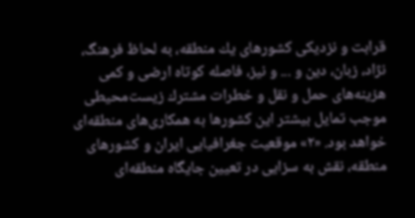قرابت و نزديكى كشورهاى يك منطقه، به لحاظ فرهنگ، نژاد، زبان، دين و ... و نيز، فاصله كوتاه ارضى و كمى هزينه‌هاى حمل و نقل و خطرات مشترك زيست‌محيطى موجب تمايل بيشتر اين كشورها به همكارى‌هاى منطقه‌اى خواهد بود. «٢» موقعيت جغرافيايى ايران و كشورهاى منطقه، نقش به سزايى در تعيين جايگاه منطقه‌اى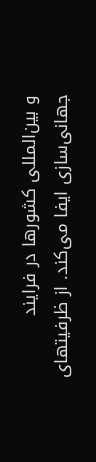و بين‌المللى كشورها در فرايند جهانى‌سازى ايفا مى‌كند. از ظرفيتهاى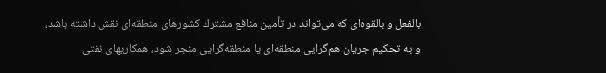بالفعل و بالقوه‌اى كه مى‌تواند در تأمين منافع مشترك كشورهاى منطقه‌اى نقش داشته باشد، و به تحكيم جريان هم‌گرايى منطقه‌اى يا منطقه‌گرايى منجر شود، همكاريهاى نفتى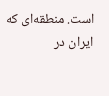است. منطقه‌اى كه ايران در